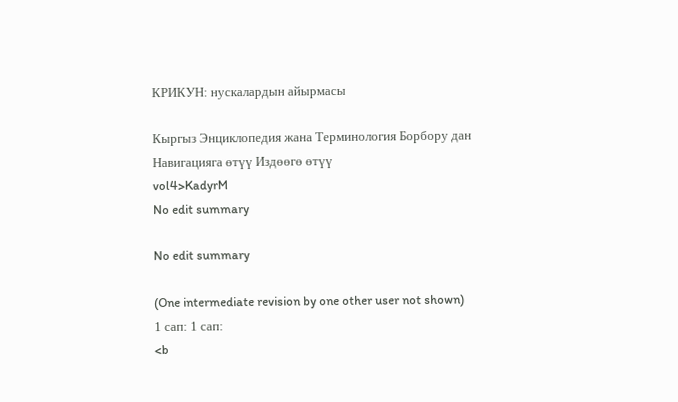КРИКУН: нускалардын айырмасы

Кыргыз Энциклопедия жана Терминология Борбору дан
Навигацияга өтүү Издөөгө өтүү
vol4>KadyrM
No edit summary

No edit summary

(One intermediate revision by one other user not shown)
1 сап: 1 сап:
<b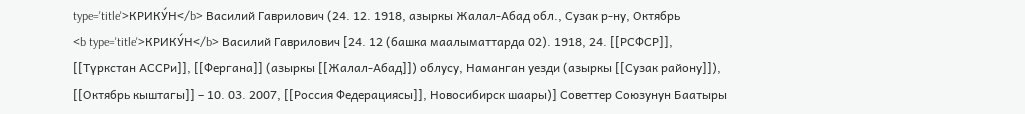type='title'>КРИКУ́Н</b> Василий Гаврилович (24. 12. 1918, азыркы Жалал-Абад обл., Сузак р-ну, Октябрь
<b type='title'>КРИКУ́Н</b> Василий Гаврилович [24. 12 (башка маалыматтарда 02). 1918, 24. [[РСФСР]], [[Түркстан АССРи]], [[Фергана]] (азыркы [[Жалал-Абад]]) облусу, Наманган уезди (азыркы [[Сузак району]]), [[Октябрь кыштагы]] – 10. 03. 2007, [[Россия Федерациясы]], Новосибирск шаары)] Советтер Союзунун Баатыры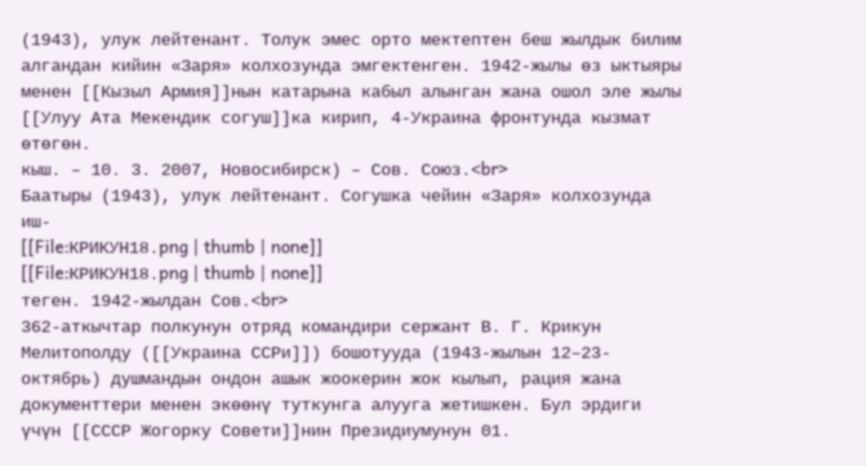(1943), улук лейтенант. Толук эмес орто мектептен беш жылдык билим алгандан кийин «Заря» колхозунда эмгектенген. 1942-жылы өз ыктыяры менен [[Кызыл Армия]]нын катарына кабыл алынган жана ошол эле жылы [[Улуу Ата Мекендик согуш]]ка кирип, 4-Украина фронтунда кызмат өтөгөн.
кыш. – 10. 3. 2007, Новосибирск) – Сов. Союз.<br>
Баатыры (1943), улук лейтенант. Согушка чейин «Заря» колхозунда иш-
[[File:КРИКУН18.png | thumb | none]]
[[File:КРИКУН18.png | thumb | none]]
теген. 1942-жылдан Сов.<br>
362-аткычтар полкунун отряд командири сержант В. Г. Крикун Мелитополду ([[Украина ССРи]]) бошотууда (1943-жылын 12–23-октябрь) душмандын ондон ашык жоокерин жок кылып, рация жана документтери менен экөөнү туткунга алууга жетишкен. Бул эрдиги үчүн [[СССР Жогорку Совети]]нин Президиумунун 01.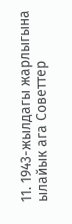11. 1943-жылдагы жарлыгына ылайык ага Советтер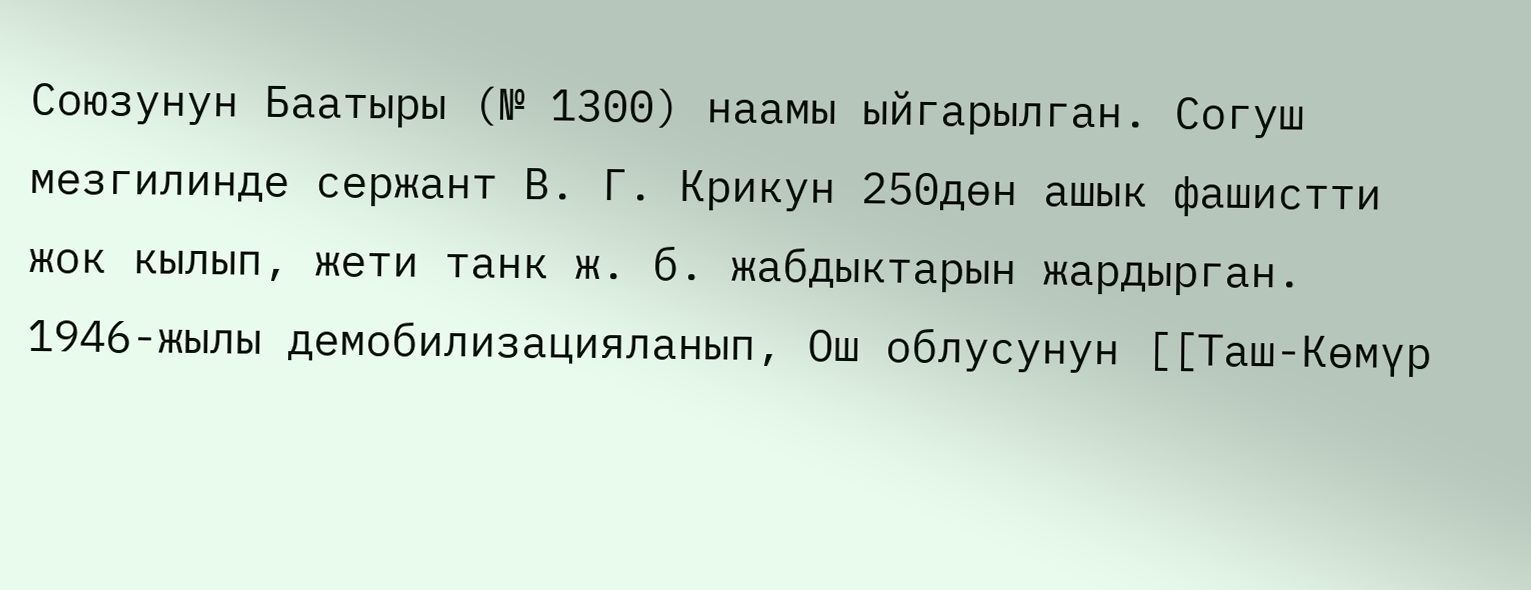Союзунун Баатыры (№ 1300) наамы ыйгарылган. Согуш мезгилинде сержант В. Г. Крикун 250дөн ашык фашистти жок кылып, жети танк ж. б. жабдыктарын жардырган. 1946-жылы демобилизацияланып, Ош облусунун [[Таш-Көмүр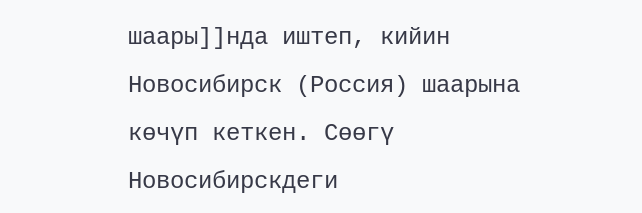шаары]]нда иштеп, кийин Новосибирск (Россия) шаарына көчүп кеткен. Сөөгү Новосибирскдеги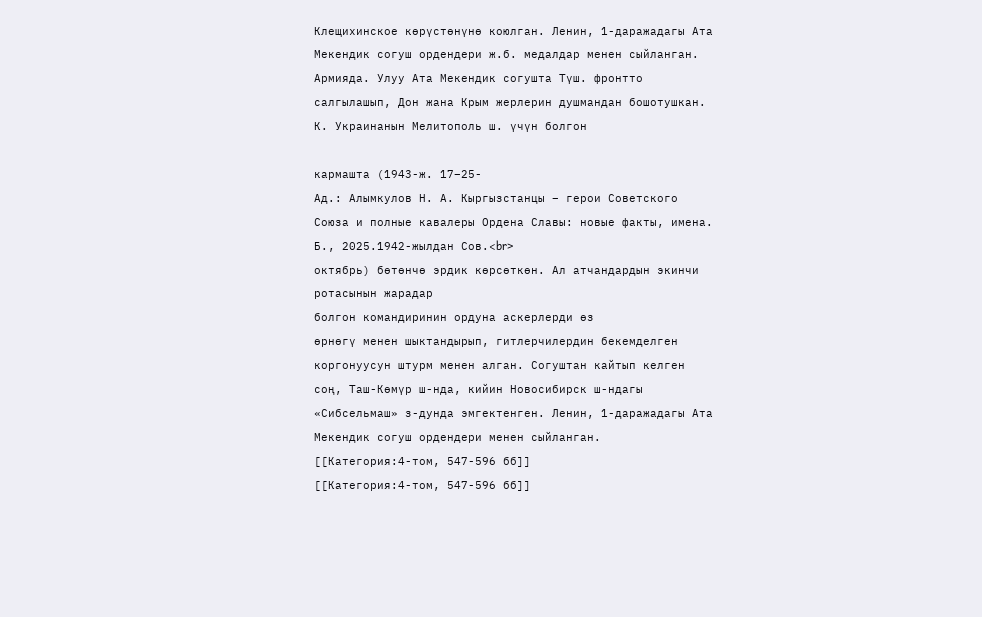Клещихинское көрүстөнүнө коюлган. Ленин, 1-даражадагы Ата Мекендик согуш ордендери ж.б. медалдар менен сыйланган.
Армияда. Улуу Ата Мекендик согушта Түш. фронтто салгылашып, Дон жана Крым жерлерин душмандан бошотушкан. К. Украинанын Мелитополь ш. үчүн болгон

кармашта (1943-ж. 17–25-
Ад.: Алымкулов Н. А. Кыргызстанцы – герои Советского Союза и полные кавалеры Ордена Славы: новые факты, имена. Б., 2025.1942-жылдан Сов.<br>
октябрь) бөтөнчө эрдик көрсөткөн. Ал атчандардын экинчи ротасынын жарадар
болгон командиринин ордуна аскерлерди өз
өрнөгү менен шыктандырып, гитлерчилердин бекемделген коргонуусун штурм менен алган. Согуштан кайтып келген соң, Таш-Көмүр ш-нда, кийин Новосибирск ш-ндагы «Сибсельмаш» з-дунда эмгектенген. Ленин, 1-даражадагы Ата Мекендик согуш ордендери менен сыйланган.
[[Категория:4-том, 547-596 бб]]
[[Категория:4-том, 547-596 бб]]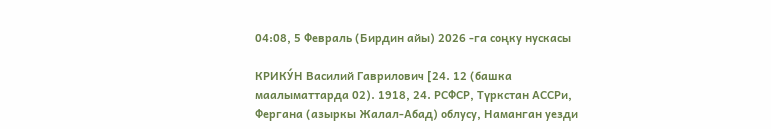04:08, 5 Февраль (Бирдин айы) 2026 -га соңку нускасы

КРИКУ́Н Василий Гаврилович [24. 12 (башка маалыматтарда 02). 1918, 24. РСФСР, Түркстан АССРи, Фергана (азыркы Жалал-Абад) облусу, Наманган уезди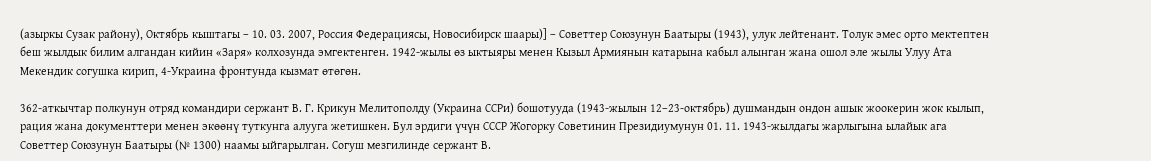(азыркы Сузак району), Октябрь кыштагы – 10. 03. 2007, Россия Федерациясы, Новосибирск шаары)] – Советтер Союзунун Баатыры (1943), улук лейтенант. Толук эмес орто мектептен беш жылдык билим алгандан кийин «Заря» колхозунда эмгектенген. 1942-жылы өз ыктыяры менен Кызыл Армиянын катарына кабыл алынган жана ошол эле жылы Улуу Ата Мекендик согушка кирип, 4-Украина фронтунда кызмат өтөгөн.

362-аткычтар полкунун отряд командири сержант В. Г. Крикун Мелитополду (Украина ССРи) бошотууда (1943-жылын 12–23-октябрь) душмандын ондон ашык жоокерин жок кылып, рация жана документтери менен экөөнү туткунга алууга жетишкен. Бул эрдиги үчүн СССР Жогорку Советинин Президиумунун 01. 11. 1943-жылдагы жарлыгына ылайык ага Советтер Союзунун Баатыры (№ 1300) наамы ыйгарылган. Согуш мезгилинде сержант В.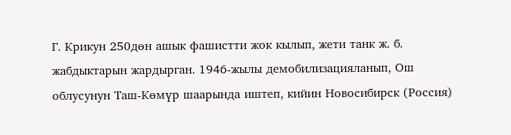Г. Крикун 250дөн ашык фашистти жок кылып, жети танк ж. б. жабдыктарын жардырган. 1946-жылы демобилизацияланып, Ош облусунун Таш-Көмүр шаарында иштеп, кийин Новосибирск (Россия)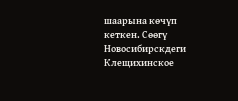шаарына көчүп кеткен. Сөөгү Новосибирскдеги Клещихинское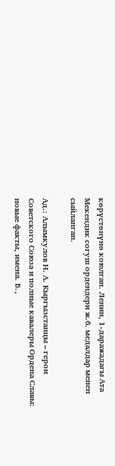көрүстөнүнө коюлган. Ленин, 1-даражадагы Ата Мекендик согуш ордендери ж.б. медалдар менен сыйланган.

Ад.: Алымкулов Н. А. Кыргызстанцы – герои Советского Союза и полные кавалеры Ордена Славы: новые факты, имена. Б.,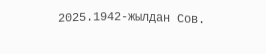2025.1942-жылдан Сов.